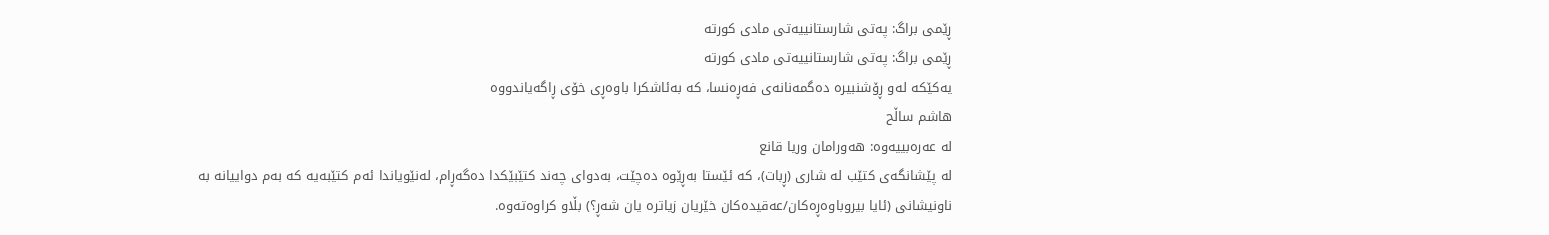ڕێمی براگ: پەتی شارستانییەتی مادی کورتە
ڕێمی براگ: پەتی شارستانییەتی مادی کورتە
یەکێکە لەو ڕۆشنبیرە دەگمەنانەی فەڕەنسا، کە بەئاشکرا باوەڕی خۆی ڕاگەیاندووە
هاشم ساڵح
لە عەرەبییەوە: هەورامان وریا قانع
لە پێشانگەی کتێب لە شاری (ڕبات)، کە ئێستا بەڕێوە دەچێت، بەدوای چەند کتێبێکدا دەگەڕام، لەنێویاندا ئەم کتێبەیە کە بەم دواییانە بە ناونیشانی (ئایا بیروباوەڕەکان/عەقیدەکان خێریان زیاترە یان شەڕ؟) بڵاو کراوەتەوە.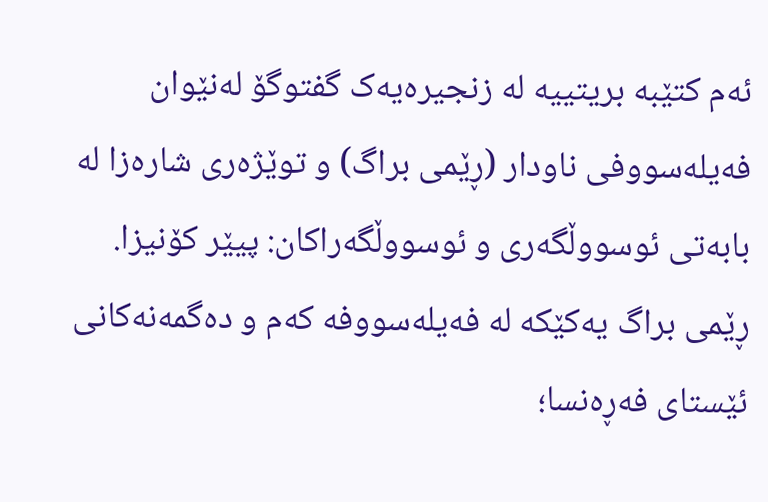ئەم کتێبە بریتییە لە زنجیرەیەک گفتوگۆ لەنێوان فەیلەسووفی ناودار (ڕێمی براگ) و توێژەری شارەزا لە بابەتی ئوسووڵگەری و ئوسووڵگەراکان: پیێر کۆنیزا.
ڕێمی براگ یەکێکە لە فەیلەسووفە کەم و دەگمەنەکانی ئێستای فەڕەنسا؛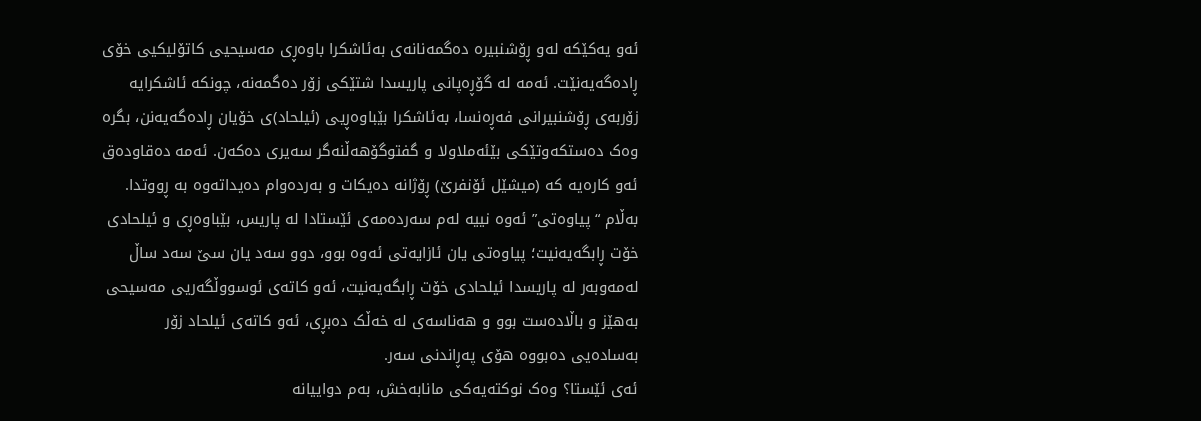ئەو یەکێکە لەو ڕۆشنبیرە دەگمەنانەی بەئاشکرا باوەڕی مەسیحیی کاتۆلیکیی خۆی ڕادەگەیەنێت. ئەمە لە گۆڕەپانی پاریسدا شتێکی زۆر دەگمەنە، چونکە ئاشکرایە زۆربەی ڕۆشنبیرانی فەڕەنسا، بەئاشکرا بێباوەڕیی (ئیلحاد)ی خۆیان ڕادەگەیەنن، بگرە وەک دەستکەوتێکی بێئەملاولا و گفتوگۆهەڵنەگر سەیری دەکەن. ئەمە دەقاودەق ئەو کارەیە کە (میشێل ئۆنفرێ) ڕۆژانە دەیکات و بەردەوام دەیداتەوە بە ڕووتدا.
بەڵام “پیاوەتی” ئەوە نییە لەم سەردەمەی ئێستادا لە پاریس، بێباوەڕی و ئیلحادی خۆت ڕابگەیەنیت؛ پیاوەتی یان ئازایەتی ئەوە بوو، دوو سەد یان سێ سەد ساڵ لەمەوبەر لە پاریسدا ئیلحادی خۆت ڕابگەیەنیت، ئەو کاتەی ئوسووڵگەریی مەسیحی بەهێز و باڵادەست بوو و هەناسەی لە خەڵک دەبڕی، ئەو کاتەی ئیلحاد زۆر بەسادەیی دەبووە هۆی پەڕاندنی سەر.
ئەی ئێستا؟ وەک نوکتەیەکی مانابەخش، بەم دواییانە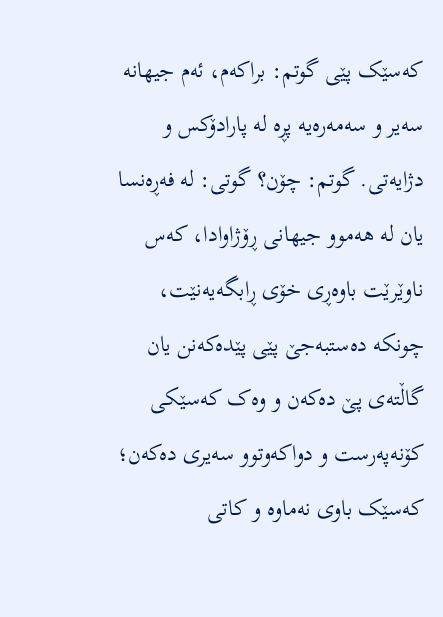کەسێک پێی گوتم: براکەم، ئەم جیهانە سەیر و سەمەرەیە پڕە لە پارادۆکس و دژایەتی. گوتم: چۆن؟ گوتی: لە فەڕەنسا یان لە هەموو جیهانی ڕۆژاوادا، کەس ناوێرێت باوەڕی خۆی ڕابگەیەنێت، چونکە دەستبەجێ پێی پێدەکەنن یان گاڵتەی پێ دەکەن و وەک کەسێکی کۆنەپەرست و دواکەوتوو سەیری دەکەن؛ کەسێک باوی نەماوە و کاتی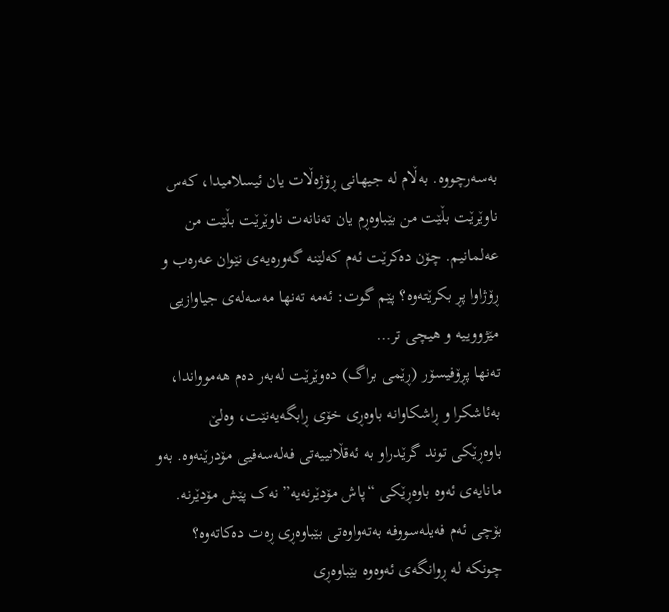بەسەرچووە. بەڵام لە جیهانی ڕۆژەڵات یان ئیسلامیدا، کەس ناوێرێت بڵێت من بێباوەڕم یان تەنانەت ناوێرێت بڵێت من عەلمانیم. چۆن دەکرێت ئەم کەلێنە گەورەیەی نێوان عەرەب و ڕۆژاوا پڕ بکرێتەوە؟ پێم گوت: ئەمە تەنها مەسەلەی جیاوازیی مێژووییە و هیچی تر…
تەنها پڕۆفیسۆر (ڕێمی براگ) دەوێرێت لەبەر دەم هەموواندا، بەئاشکرا و ڕاشکاوانە باوەڕی خۆی ڕابگەیەنێت، وەلێ باوەڕێکی توند گرێدراو بە ئەقڵانییەتی فەلەسەفیی مۆدرێنەوە. بەو مانایەی ئەوە باوەڕێکی “پاش مۆدێرنەیە” نەک پێش مۆدێرنە. بۆچی ئەم فەیلەسووفە بەتەواوەتی بێباوەڕی ڕەت دەکاتەوە؟ چونکە لە ڕوانگەی ئەوەوە بێباوەڕی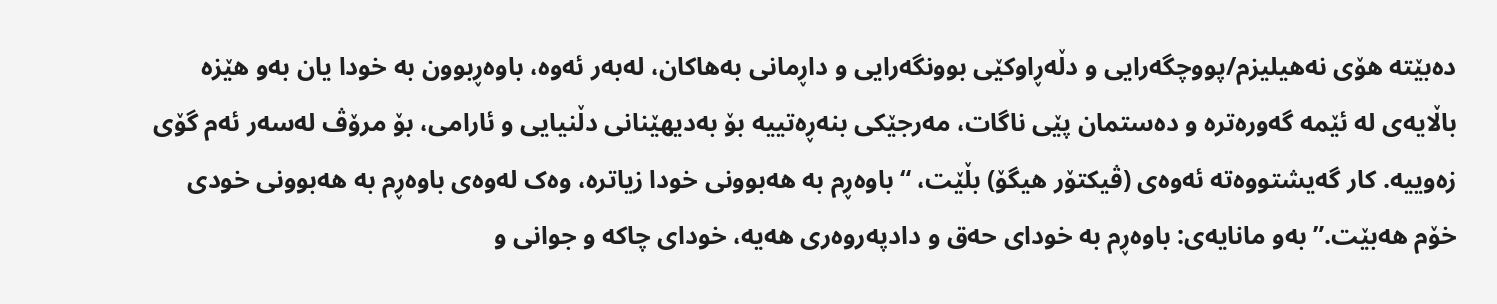دەبێتە هۆی نەهیلیزم/پووچگەرایی و دڵەڕاوکێی بوونگەرایی و داڕمانی بەهاکان، لەبەر ئەوە، باوەڕبوون بە خودا یان بەو هێزە باڵایەی لە ئێمە گەورەترە و دەستمان پێی ناگات، مەرجێکی بنەڕەتییە بۆ بەدیهێنانی دڵنیایی و ئارامی، بۆ مرۆڤ لەسەر ئەم گۆی زەوییە. کار گەیشتووەتە ئەوەی (ڤیکتۆر هیگۆ) بڵێت، “باوەڕم بە هەبوونی خودا زیاترە، وەک لەوەی باوەڕم بە هەبوونی خودی خۆم هەبێت.” بەو مانایەی: باوەڕم بە خودای حەق و دادپەروەری هەیە، خودای چاکە و جوانی و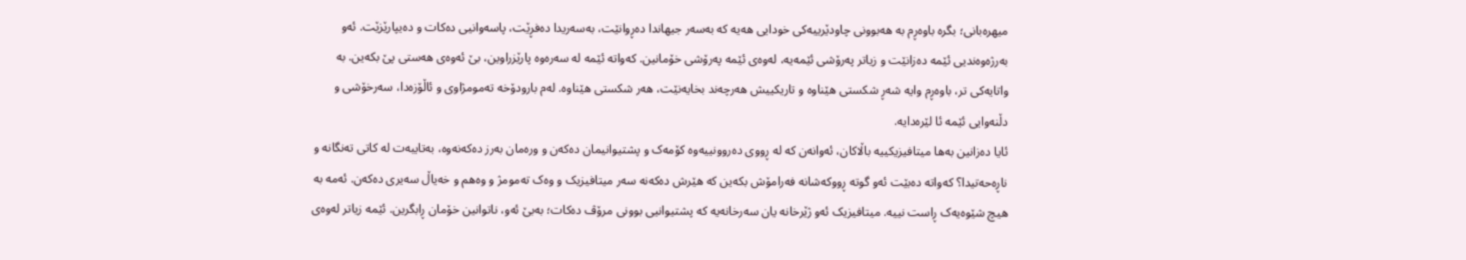میهرەبانی؛ بگرە باوەڕم بە هەبوونی چاودێرییەکی خودایی هەیە کە بەسەر جیهاندا دەڕوانێت، بەسەریدا دەفڕێت، پاسەوانیی دەکات و دەیپارێزێت. ئەو بەرژەوەندیی ئێمە دەزانێت و زیاتر پەرۆشی ئێمەیە، لەوەی ئێمە پەرۆشی خۆمانین. کەواتە ئێمە لە سەرەوە پارێزراوین، بێ ئەوەی هەستی پێ بکەین. بە واتایەکی تر، باوەڕم وایە شەڕ شکستی هێناوە و تاریکییش هەرچەند بخایەنێت، هەر شکستی هێناوە. لەم بارودۆخە تەمومژاوی و ئاڵۆزەدا، سەرخۆشی و دڵنەوایی ئێمە ئا لێرەدایە.
ئایا دەزانین بەها میتافیزیکییە باڵاکان، ئەوانەن کە لە ڕووی دەروونییەوە کۆمەک و پشتیوانیمان دەکەن و ورەمان بەرز دەکەنەوە، بەتایبەت لە کاتی تەنگانە و ناڕەحەتیدا؟ کەواتە دەبێت ئەو گوتە ڕووکەشانە فەرامۆش بکەین کە هێرش دەکەنە سەر میتافیزیک و وەک تەمومژ و وەهم و خەیاڵ سەیری دەکەن. ئەمە بە هیچ شێوەیەک ڕاست نییە. میتافیزیک ئەو ژێرخانە یان سەرخانەیە کە پشتیوانیی بوونی مرۆڤ دەکات؛ بەبێ ئەو، ناتوانین خۆمان ڕابگرین. ئێمە زیاتر لەوەی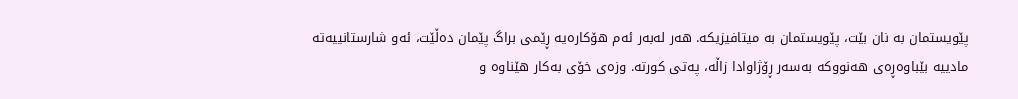پێویستمان بە نان بێت، پێویستمان بە میتافیزیکە. هەر لەبەر ئەم هۆکارەیە ڕێمی براگ پێمان دەڵێت، ئەو شارستانییەتە مادییە بێباوەڕەی هەنووکە بەسەر ڕۆژاوادا زاڵە، پەتی کورتە. وزەی خۆی بەکار هێناوە و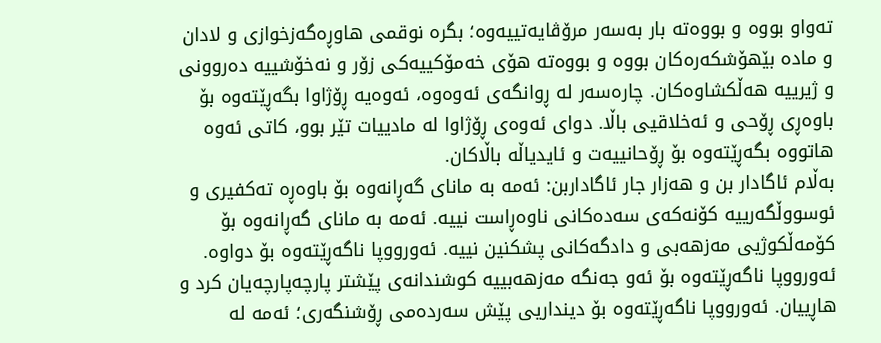تەواو بووە و بووەتە بار بەسەر مرۆڤایەتییەوە؛ بگرە نوقمی هاوڕەگەزخوازی و لادان و مادە بێهۆشکەرەکان بووە و بووەتە هۆی خەمۆکییەکی زۆر و نەخۆشییە دەروونی و ژیرییە هەڵکشاوەکان. چارەسەر لە ڕوانگەی ئەوەوە، ئەوەیە ڕۆژاوا بگەڕێتەوە بۆ باوەڕی ڕۆحی و ئەخلاقیی باڵا. دوای ئەوەی ڕۆژاوا لە مادییات تێر بوو، کاتی ئەوە هاتووە بگەڕێتەوە بۆ ڕۆحانییەت و ئایدیاڵە باڵاکان.
بەڵام ئاگادار بن و هەزار جار ئاگاداربن: ئەمە بە مانای گەڕانەوە بۆ باوەڕە تەکفیری و ئوسووڵگەرییە کۆنەکەی سەدەکانی ناوەڕاست نییە. ئەمە بە مانای گەڕانەوە بۆ کۆمەڵکوژیی مەزهەبی و دادگەکانی پشکنین نییە. ئەورووپا ناگەڕێتەوە بۆ دواوە. ئەورووپا ناگەڕێتەوە بۆ ئەو جەنگە مەزهەبییە کوشندانەی پێشتر پارچەپارچەیان کرد و هاڕییان. ئەورووپا ناگەڕێتەوە بۆ دینداریی پێش سەردەمی ڕۆشنگەری؛ ئەمە لە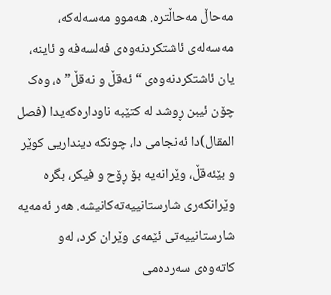مەحاڵ مەحاڵترە. هەموو مەسەلەکە، مەسەلەی ئاشتکردنەوەی فەلسەفە و ئاینە، یان ئاشتکردنەوەی “ئەقڵ و نەقڵ”ە، وەک چۆن ئیبن ڕوشد لە کتێبە ناودارەکەیدا (فصل المقال)دا ئەنجامی دا، چونکە دینداریی کوێر و بێئەقڵ، وێرانەیە بۆ ڕۆح و فیکر، بگرە وێرانکەری شارستانییەتەکانیشە. هەر ئەمەیە شارستانییەتی ئێمەی وێران کرد، لەو کاتەوەی سەردەمی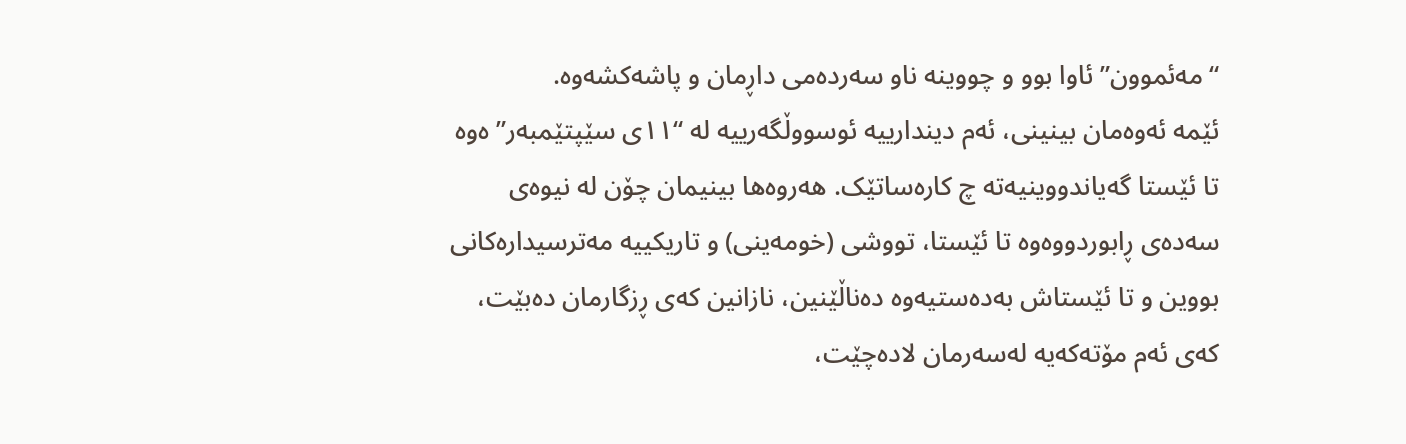“مەئموون” ئاوا بوو و چووینە ناو سەردەمی داڕمان و پاشەکشەوە.
ئێمە ئەوەمان بینینی، ئەم دیندارییە ئوسووڵگەرییە لە “١١ی سێپتێمبەر”ەوە تا ئێستا گەیاندووینیەتە چ کارەساتێک. هەروەها بینیمان چۆن لە نیوەی سەدەی ڕابوردووەوە تا ئێستا، تووشی (خومەینی) و تاریکییە مەترسیدارەکانی بووین و تا ئێستاش بەدەستیەوە دەناڵێنین، نازانین کەی ڕزگارمان دەبێت، کەی ئەم مۆتەکەیە لەسەرمان لادەچێت،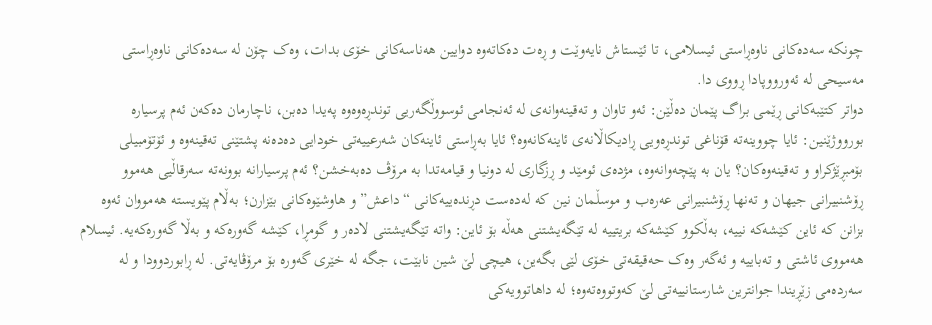چونکە سەدەکانی ناوەڕاستی ئیسلامی، تا ئێستاش نایەوێت و ڕەت دەکاتەوە دوایین هەناسەکانی خۆی بدات، وەک چۆن لە سەدەکانی ناوەڕاستی مەسیحی لە ئەورووپادا ڕووی دا.
دواتر کتێبەکانی ڕێمی براگ پێمان دەڵێن: ئەو تاوان و تەقینەوانەی لە ئەنجامی ئوسووڵگەریی توندڕەوەوە پەیدا دەبن، ناچارمان دەکەن ئەم پرسیارە بورووژێنین: ئایا چووینەتە قۆناغی توندڕەویی ڕادیکاڵانەی ئاینەکانەوە؟ ئایا بەڕاستی ئاینەکان شەرعییەتی خودایی دەدەنە پشتێنی تەقینەوە و ئۆتۆمبیلی بۆمبڕێژکراو و تەقینەوەکان؟ یان بە پێچەوانەوە، مژدەی ئومێد و ڕزگاری لە دونیا و قیامەتدا بە مرۆڤ دەبەخشن؟ ئەم پرسیارانە بوونەتە سەرقاڵیی هەموو ڕۆشنبیرانی جیهان و تەنها ڕۆشنبیرانی عەرەب و موسڵمان نین کە لەدەست دڕندەییەکانی “داعش” و هاوشێوەکانی بێزارن؛ بەڵام پێویستە هەمووان ئەوە بزانن کە ئاین کێشەکە نییە، بەڵکوو کێشەکە بریتییە لە تێگەیشتنی هەڵە بۆ ئاین: واتە تێگەیشتنی لادەر و گومڕا، کێشە گەورەکە و بەڵا گەورەکەیە. ئیسلام هەمووی ئاشتی و تەباییە و ئەگەر وەک حەقیقەتی خۆی لێی بگەین، هیچی لێ شین نابێت، جگە لە خێری گەورە بۆ مرۆڤایەتی. لە ڕابوردوودا و لە سەردەمی زێڕیندا جوانترین شارستانییەتی لێ کەوتووەتەوە؛ لە داهاتوویەکی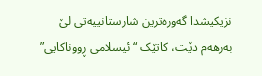نزیکیشدا گەورەترین شارستانییەتی لێ بەرهەم دێت، کاتێک “ئیسلامی ڕووناکایی”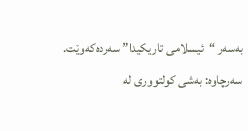بەسەر “ئیسلامی تاریکیدا” سەردەکەوێت.
سەرچاوە: بەشی کولتووری لە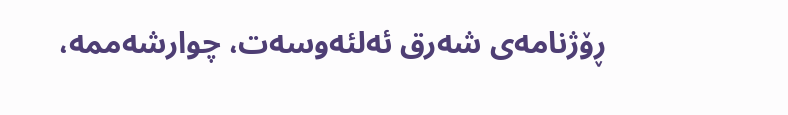ڕۆژنامەی شەرق ئەلئەوسەت، چوارشەممە،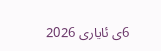6ی ئایاری 2026